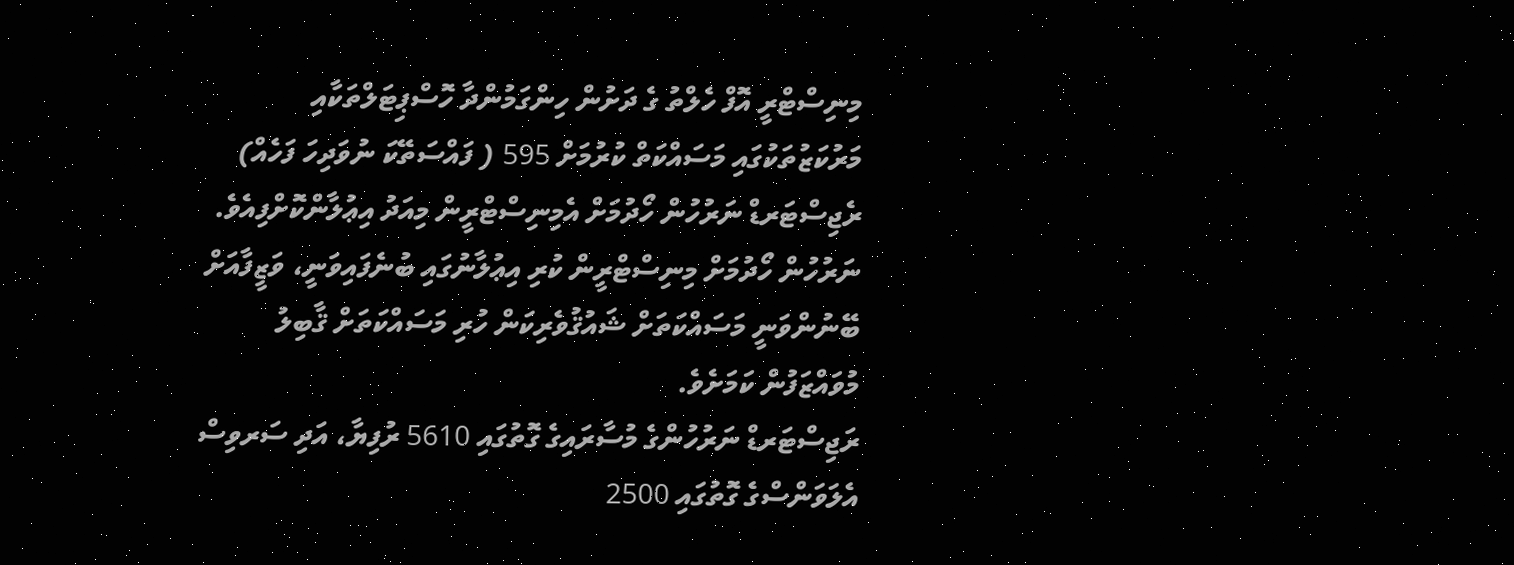މިނިސްޓްރީ އޮފް ހެލްތު ގެ ދަށުން ހިންގަމުންދާ ހޮސްޕިޓަލްތަކާއި މަރުކަޒުތަކުގައި މަސައްކަތް ކުރުމަށް 595 ( ފައްސަތޭކަ ނުވަދިހަ ފަހެއް) ރެޖިސްޓަރޑް ނަރުހުން ހޯދުމަށް އެމިނިސްޓްރީން މިއަދު އިޢުލާންކޮށްފިއެވެ.
ނަރުހުން ހޯދުމަށް މިނިސްޓްރީން ކުރި އިޢުލާނުގައި ބުނެފައިވަނީ، ވަޒީފާއަށް ބޭނުންވަނީ މަސައްކަތަށް ޝައުޤުވެރިކަން ހުރި މަސައްކަތަށް ޤާބިލު މުވައްޒަފުން ކަމަށެވެ.
ރަޖިސްޓަރޑް ނަރުހުންގެ މުސާރައިގެ ގޮތުގައި 5610 ރުފިޔާ، އަދި ސަރވިސް އެލަވަންސްގެ ގޮތުގައި 2500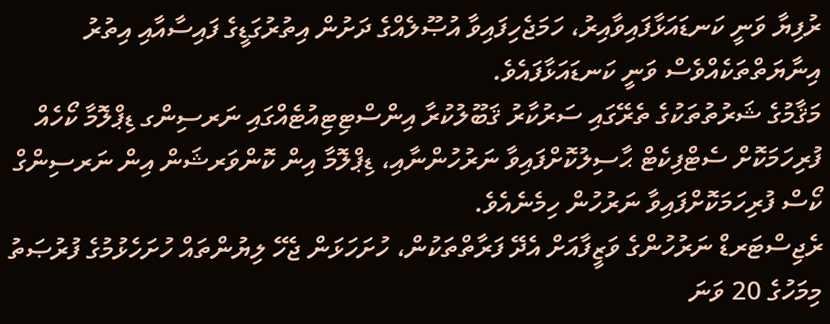ރުފިޔާ ވަނީ ކަނޑައަޅާފައިވާއިރު، ހަމަޖެހިފައިވާ އުޞޫލެއްގެ ދަށުން އިތުރުގަޑީގެ ފައިސާއާއި އިތުރު އިނާޔަތްތަކެއްވެސް ވަނީ ކަނޑައަޅާފައެވެ.
މަޤާމުގެ ޝަރުތުތަކުގެ ތެރޭގައި ސަރުކާރު ޤަބޫލުކުރާ އިންސްޓިޓިއުޓެއްގައި ނަރސިންގ ޑިޕްލޮމާ ކޯހެއް ފުރިހަމަކޮށް ސެޓްފިކެޓް ޙާސިލުކޮށްފައިވާ ނަރުހުންނާއި، ޑިޕްލޮމާ އިން ކޮންވަރޝަން އިން ނަރސިންގް ކޯސް ފުރިހަމަކޮށްފައިވާ ނަރުހުން ހިމެނެއެވެ.
ރެޖިސްޓަރޑް ނަރުހުންގެ ވަޒީފާއަށް އެދޭ ފަރާތްތަކުން، ހުށަހަޅަން ޖެހޭ ލިޔުންތައް ހުށަހެޅުމުގެ ފުރުޞަތު މިމަހުގެ 20 ވަނަ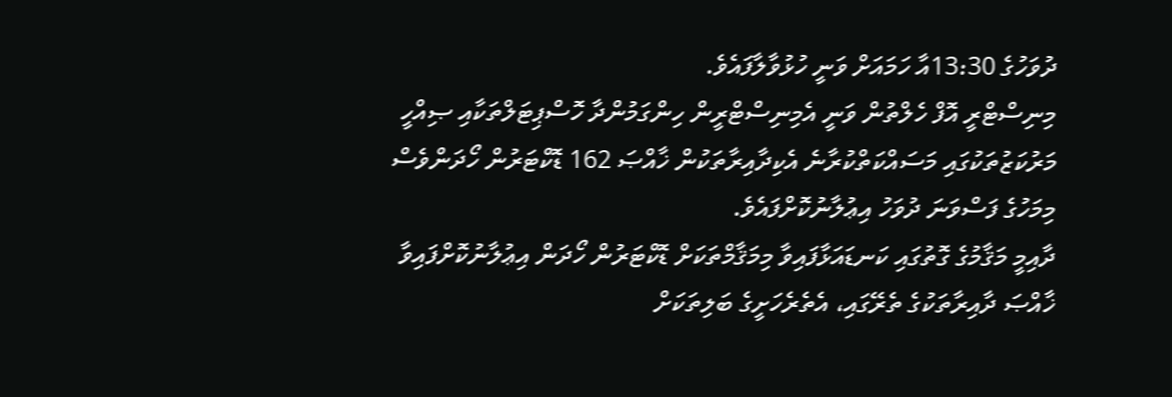ދުވަހުގެ 13:30އާ ހަމައަށް ވަނީ ހުޅުވާލާފައެވެ.
މިނިސްޓްރީ އޮފް ހެލްތުން ވަނީ އެމިނިސްޓްރީން ހިންގަމުންދާ ހޮސްޕިޓަލްތަކާއި ޞިއްހީ މަރުކަޒުތަކުގައި މަސައްކަތްކުރާނެ އެކިދާއިރާތަކުން ޚާއްޞަ 162 ޑޮކްޓަރުން ހޯދަންވެސް މިމަހުގެ ފަސްވަނަ ދުވަހު އިޢުލާނުކޮށްފައެވެ.
ދާއިމީ މަޤާމުގެ ގޮތުގައި ކަނޑައަޅާފައިވާ މިމަޤާމްތަކަށް ޑޮކްޓަރުން ހޯދަން އިޢުލާނުކޮށްފައިވާ ޚާއްޞަ ދާއިރާތަކުގެ ތެރޭގައި، އެތެރެހަށީގެ ބަލިތަކަށް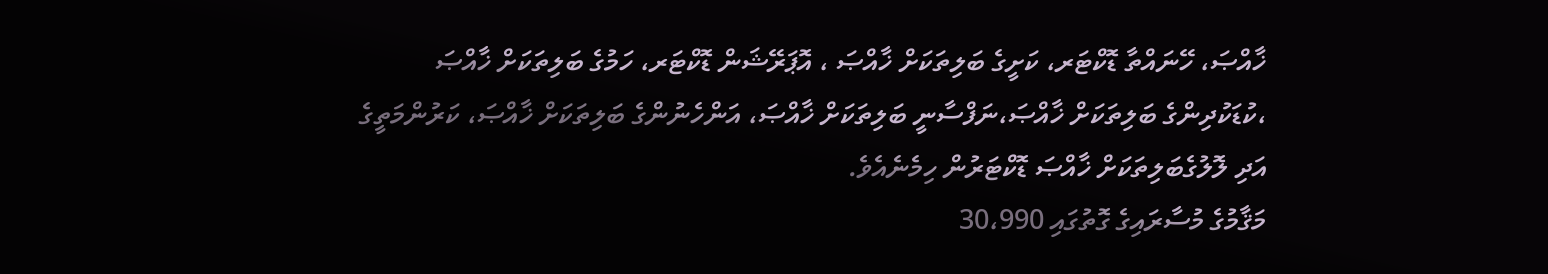ޚާއްޞަ، ހޭނައްތާ ޑޮކްޓަރ، ކަށީގެ ބަލިތަކަށް ޚާއްޞަ ، އޮޕަރޭޝަން ޑޮކްޓަރ، ހަމުގެ ބަލިތަކަށް ޚާއްޞަ ،ކުޑަކުދިންގެ ބަލިތަކަށް ޚާއްޞަ،ނަފްސާނީ ބަލިތަކަށް ޚާއްޞަ، އަންހެނުންގެ ބަލިތަކަށް ޚާއްޞަ، ކަރުންމަތީގެ އަދި ލޮލުގެބަލިތަކަށް ޚާއްޞަ ޑޮކްޓަރުން ހިމެނެއެވެ.
މަޤާމުގެ މުސާރައިގެ ގޮތުގައި 30،990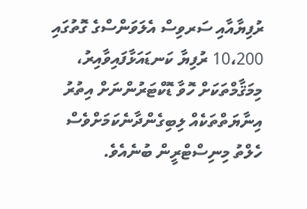ރުފިޔާއާއި ސަރވިސް އެލަވަންސްގެ ގޮތުގައި 10،200 ރުފިޔާ ކަނޑައަޅާފައިވާއިރު، މިމަޤާމްތަކަށް ހޮވާ ޑޮކްޓަރުންނަށް އިތުރު އިނާޔަތްތަކެއް ލިބިގެންދާނެކަމަށްވެސް ހެލްތު މިނިސްޓްރީން ބުނެއެވެ.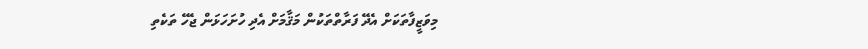މިވަޒީފާތަކަށް އެދޭ ފަރާތްތަކުން މަޤާމަށް އެދި ހުށަހަޅަން ޖެހޭ ތަކެތި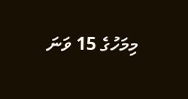މިމަހުގެ 15 ވަނަ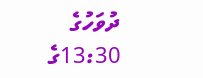ދުވަހުގެ 13:30ގެ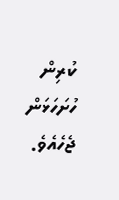ކުރިން ހުށަހަޅަން ޖެހެއެވެ.